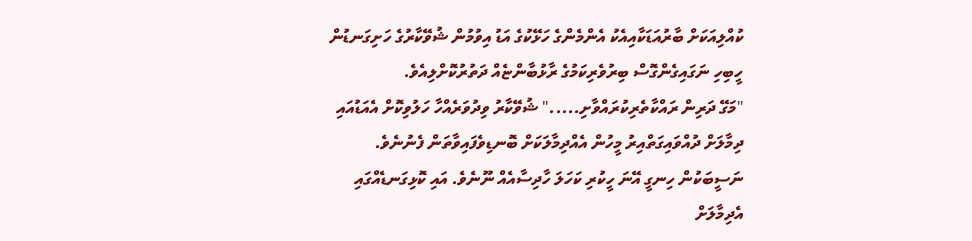ކުއްލިއަކަށް ބާރުއަޑަކާއިއެކު އެންމެންގެ ހަޅޭކުގެ އަޑު އިވުމުން ޝުވޭކާރުގެ ހަށިގަނޑުން ހީބިހި ނަގައިގެންގޮސް ބިރުވެރިކަމުގެ ރާޅުބާންޏެއް ދަތުރުކޮށްލިއެވެ.
"މަގޭ ދަރިން ރައްކާތެރިކުރައްވާށި....." ޝުވޭކާރު ވިދުވަރެއްހާ ހަލުވިކޮށް އެއަޑުއައި ދިމާލަށް ދުއްވައިގަތްއިރު މީހުން އެއްދިމާލަކަށް ބޮނޑިވެފައިވާތަން ފެނުނެވެ. ނަސީބަކުން ހިނގީ އޭނަ ހީކުރި ކަހަލަ ހާދިސާއެއް ނޫނެވެ. އައި ކޮޅިގަނޑެއްގައި އެދިމާލަށް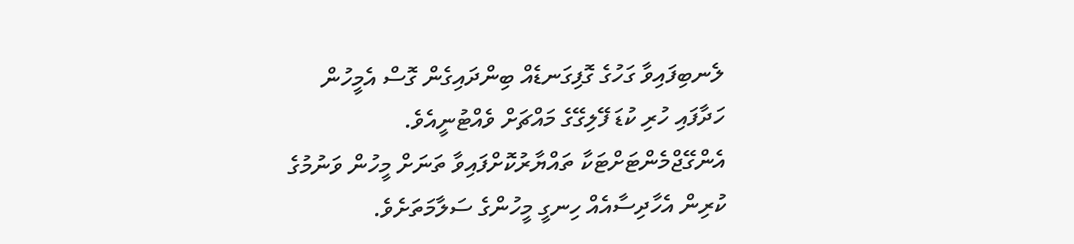ލެނބިފައިވާ ގަހުގެ ގޮފިގަނޑެއް ބިންދައިގެން ގޮސް އެމީހުން ހަދާފައި ހުރި ކުޑަ ފޭލިގޭގެ މައްޗަށް ވެއްޓުނީއެވެ. އެންގޭޖްމެންޓަށްޓަކާ ތައްޔާރުކޮށްފައިވާ ތަނަށް މީހުން ވަނުމުގެ ކުރިން އެހާދިސާއެއް ހިނގީ މީހުންގެ ސަލާމަތަށެވެ.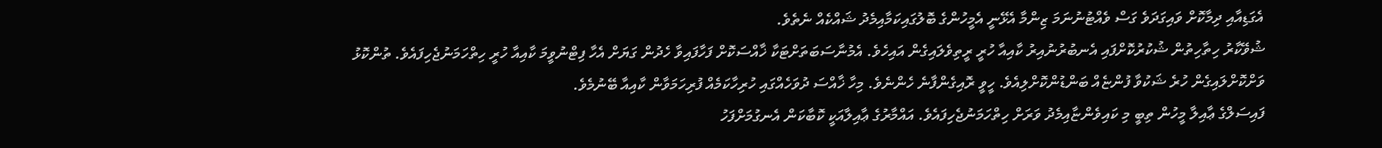އެގަޑިއާއި ދިމާކޮށް ވައިގަދަވެ ގަސް ވެއްޓުނުނަމަ ޒިންމާ އެޅޭނީ އެމީހުންގެ ބޮލުގައިކަމާއިމެދު ޝައްކެއް ނެތެވެ.
ޝުވޭކާރު ހިތާހިތުން ޝުކުރުކޮށްފައި އެނބުރުނުއިރު ކާއިއާ ހުރީ ރީތިވެލައިގެން އައިހެވެ. އެމުނާސަބަތަށްޓަކާ ޚާއްސަކޮށް ފަހާފައިވާ ހެދުން ގަޔަށް އެހާ ފިޓްނުވީމަ ކާއިއާ ހުރީ ހިތްހަމަނުޖެހިފައެވެ. ތުންކޮޅު ވަށްކޮށްލައިގެން ހުރެ ޝަކުވާ ފުންޏެއް ބަންޑުންކޮށްލިއެވެ. ހީވީ ރޮއިގެންފާނެ ހެންނެވެ. މިހާ ޚާއްސަ ދުވަހެއްގައި ހުރިހާކަމެއް ފުރިހަމަވާން ކާއިއާ ބޭނުމެވެ.
ފައިސަލްގެ ޢާއިލާ މީހުން ތިބީ މި ކައިވެންޏާއިމެދު ވަރަށް ހިތްހަމަނުޖެހިފައެވެ. އައްމާރުގެ ޢާއިލާއަކީ ކޮބާކަން އެނގުމަށްފަހު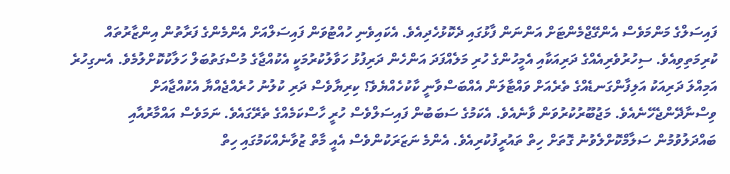ފައިސަލްގެ މަންމަވެސް އެންގޭޖްމެންޓަށް އަންނަން ފާޅުގައި ދެކޮޅުހެދިއެވެ. އެކައިވެނި ހުއްޓުވަން ފައިސަލްއަށް އެންމެންގެ ފަރާތުން އިންޒާރުތައް ކުރިމަތިވިއެވެ. ސިހުރުވެރިއެއްގެ ދަރިއަކާއި އެމީހުންގެ ހުރި މަލެއްފަދަ އަންހެން ދަރިފުޅު ހަވާލުކުރުމަކީ އެކުއްޖާގެ މުސްގަތުބަލް ހަލާކުކޮށްލުމެވެ. އެނގިހުރެ އަމިއްލަ ދަރިއަކު އަލިފާންގަނޑެއްގެ ތެރެއަށް ވައްޓާލަން އެއްބަސްވާނީ ކާކުހެއްޔެވެ؟ ކިރިޔާވެސް ދަރި ކުލުނު ހުރެއްޖެއްޔާ އެކުއްޖާއަށް ވިސްނާދޭންޖެހޭނެއެވެ. މަޖުބޫރުކުރުވަން ވާނެއެވެ. އެކަމުގެ ސަބަބުން ފައިސަލްވެސް ހުރީ ހާސްކަމެއްގެ ތެރޭގައެވެ. ނަމަވެސް އައްމާރުއާއި ބައްދަލުވުމުން ސަލާމްކޮށްލެވުނު ގޮތަށް ހިތް ތައުރީފުކުރިއެވެ. އެންމެ ނަޒަރަކުންވެސް އެއީ މާތް ޒުވާނެއްކަމުގައި ހިތް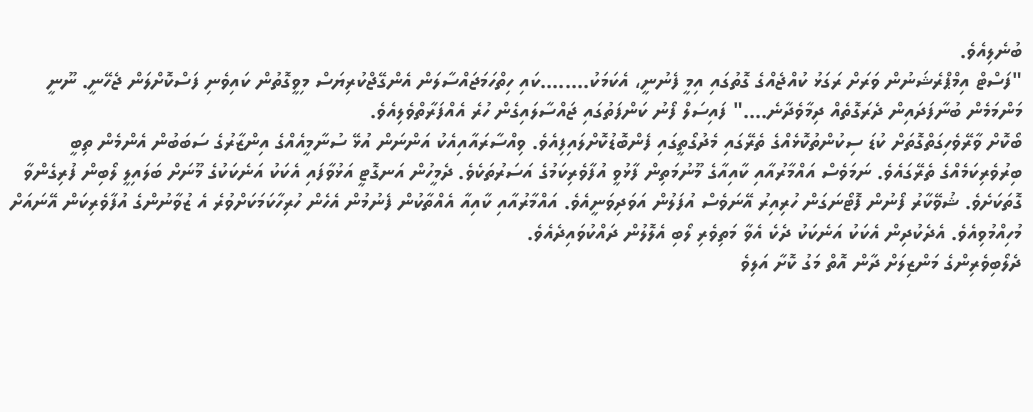ބުނެލިއެވެ.
"ފަސްޓް އިމްޕްރެޝަނުން ވަރަށް ރަގަޅު ކުއްޖެއްގެ ގޮތުގައި އިމީ ފެނުނީ، އެކަމަކު........ކައި ހިތްހަމަޖައްސާލަން އެންގޭޖްކުރިޔަސް މިވީގޮތުން ކައިވެނި ފަސްކޮށްލަން ޖެހޭނީ. ނޫނީ މަންމަމެން ބުނާފަދައިން ދެރަގޮތެއް ދިމާވެދާނެ...." ފައިސަލް ފޯނު ކަންފަތުގައި ޖައްސާލައިގެން ހުރެ އެއްފަރާތްވެލިއެވެ.
ބޯކޮށް ވާރޭވެހިގަތްގޮތަށް ކުޑަ ސިކުންތުކޮޅެއްގެ ތެރޭގައި މެދުގޯތީގައި ފެންބޮޑުކޮށްލައިފިއެވެ. ވިއްސާރައާއިއެކު އަންނަން އުޅޭ ސުނާމީއެއްގެ އިންޒާރުގެ ސަބަބުން އެންމެން ތިބީ ބިރުވެރިކަމެއްގެ ތެރޭގައެވެ. ނަމަވެސް އައްމާރުއާއި ކާއިއާގެ މޫނުމަތިން ފާޅުވީ އުފާވެރިކަމުގެ އަސަރުތަކެވެ. ދެމީހުން އަނގޮޓީ އަޅުވާފައި އެކަކު އަނެކަކުގެ މޫނަށް ބަލައިލީ ލޯބިން ފުރިގެންވާ ގޮތަކަށެވެ. ޝުވޭކާރު ފޯނުން ފޮޓޯނަގަން ހުރިއިރު އޭނަވެސް އުފަލުން އަވަދިވަނީއެވެ. އައްމާރުއާއި ކާއިއާ އެއްތާކުން ފެނުމުން އެހެން ހުރިހާކަމަކަށްވުރެ އެ ޒުވާނުންގެ އުފާވެރިކަން އޭނައަށް މުހިއްމުވިއެވެ. އެދެކުދިން އެކަކު އަނެކަކު ދެކެ އެވާ މަތިވެރި ލޯބި އެލޮލުން ދައްކުވައިދެއެވެ.
ދެލޯބިވެރިންގެ މަންޒިލަށް ދާން އޮތް މަގު ކޮށާ އަލިވެ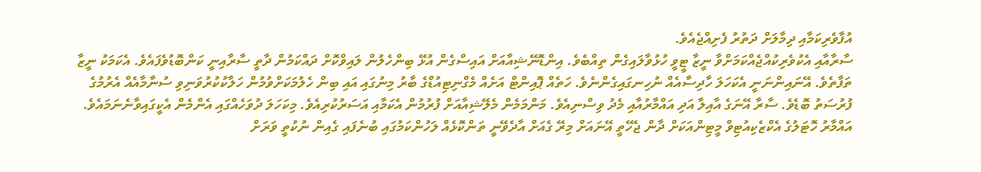އުފާވެރިކަމާއި ދިމާލަށް ދަތުރު ފެށިއްޖެއެވެ.
ސާރާއާއި އެކުވެރިކުއްޖެއްކަމަށްވާ ނީޒާ ޓީވީ ހުޅުވާލައިގެން ތިއްބެވެ. އިންޑޮނޭޝިއާއަށް އައިސްގެން އުޅޭ ބިންހެލުން ލައިވްކޮށް ދައްކަމުން ދާތީ ސާރާއިނީ ކަންބޮޑުވެފައެވެ. އެކަމަކު ނީޒާ ތަފާތެވެ. އޭނައިންނަނީ އެކަހަލަ ހާދިސާއެއް ނުހިނގައިގެންނެވެ. ހަތެއް ޕޮއިންޓް އަށެއް މެގްނިޓިއުޑްގެ ބާރު މިނުގައި އައި ބިން ހެލުމަކަށްވުމުން ހަލާކުކުރުވަނިވި ސުނާމާއެއް އެރުމުގެ ފުރުސަތު ބޮޑެވެ. ސާރާ އޭނަގެ އާއިލާ އަދި އައްމާރުއާއި މެދު ވިސްނިއެވެ. މަންމަމެން މެލޭޝިއާއަށް ފުރުމުން އެކަމާއި އަސަރުކުރިއެވެ. މިކަހަލަ ދުވަހެއްގައި އެންމެން އެކީގައިވާނެނަމައެވެ. އައްމާރު ހޮޓަލުގެ އެކްޒެކިއުޓިވް މީޓިންއަކަށް ދާން ޖެހޭތީ އޭނައަށް މިރޭ ގެއަށް އާދެވޭނީ ތަންކޮޅެއް ލަހުންކަމުގައި ބުނެފައި ގެއިން ނުކުތީ ވަރަށް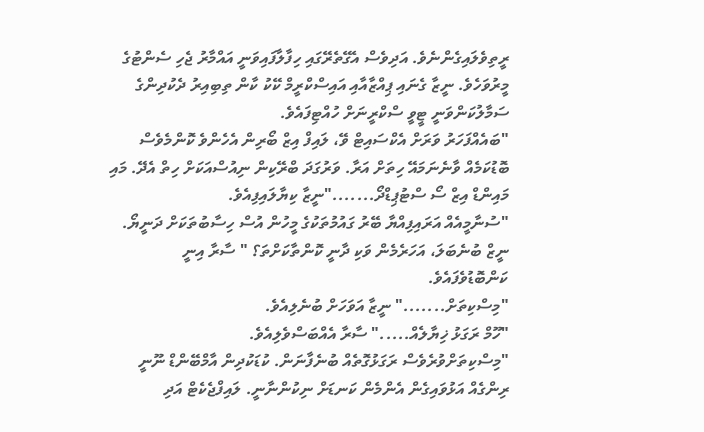ރީތިވެލައިގެންނެވެ. އަދިވެސް އެގޭތެރޭގައި ހިފާލާފައިވަނީ އައްމާރު ޖެހި ސެންޓުގެ މީރުވަހެވެ. ނީޒާ ގެނައި ޕިއްޒާއާއި އައިސްކްރީމް ކޭކު ކާން ތިބިއިރު ދެކުދިންގެ ސަމާލުކަންވަނީ ޓީވީ ސްކްރީނަށް ހުއްޓިފައެވެ.
"ބައެއްފަހަރު ވަރަށް އެކްސައިޓް ވޭ، ލައިފް އިޒް ބޯރިން އެހެންވެ ކޮންމެވެސް ބޮޑުކަމެއް ވާނެނަމައޭ ހިތަށް އަރާ. ވަރުގަދަ ބްރޭކިން ނިއުސްއަކަށް ހިތް އެދޭ. މައި މައިންޑް އިޒް ސޯ ސްޓުޕިޑްދޯ......."ނީޒާ ކިޔާލައިފިއެވެ.
"ސުނާމީއެއް އަރައިފިއްޔާ ބޭރު ގައުމުތަކުގެ މީހުން އުސް ހިސާބުތަކަށް ދަނީޔޯ. ނީޒް ބުނެބަލަ، އަހަރެމެން ވަކި ދާނީ ކޮންތާކަށްތަ؟ " ސާރާ އިނީ ކަންބޮޑުވެފައެވެ.
"މިސްކިތަށް......." ނީޒާ އަވަހަށް ބުނެލިއެވެ.
"ހޫމް ރަގަޅު ޚިޔާލެއް....." ސާރާ އެއްބަސްވެލިއެވެ.
"މިސްކިތަށްވުރެވެސް ރަގަޅުގޮތެއް ބުނެފާނަން. ކުޑަކުދިން އާމްބޭންޑް ނޫނީ ރިންގެއް އަޅުވައިގެން އެންމެން ކަނޑަށް ނިކުންނާނީ. ލައިފްޖެކެޓް އަދި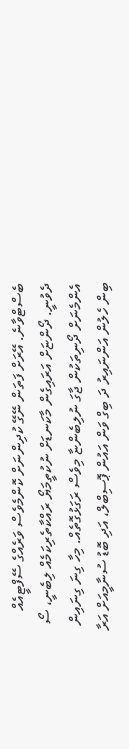ބެސްޓްވާނެ. އޭރަށް ފަތަން ނޭގޭ ކުދިންނަށް ކޮންމެވެސް ވަރެއްގެ ސޭފްޓީއެއް ދެވުނީ. ދޯންޏަށް އަރައިގެން މާކަނޑަށް ނުކުތީމަޔޯ ރައްކާތެރިކަމެއް ލިބެނީ، ސޯ އެންމެނަށް ދޯނިތަކުން ޖާގަ ނުލިބެންޏާ މިވެސް ރަގަޅުގޮތެއް. މިހާ ގިނަ ގިނައިން ބިން ހެލުން އަންނައިރު ދަ ބިގް ވަން އައުން ޕޮސިބްލް، އަދި ބޮޑު ސުނާމީއަށް އަރާ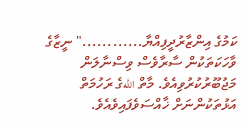ކަމުގެ އިންޒާރުދީފިއްޔާ............" ނީޒާގެ ވާހަކަތަކުން ސާރާވެސް ވިސްނާލަން މަޖުބޫރުކުރުވިއެވެ. މާތް اللهގެ ރަހުމަތް އަޅުތަކުންނަށް ޚާއްސަވެފައިވެއެވެ.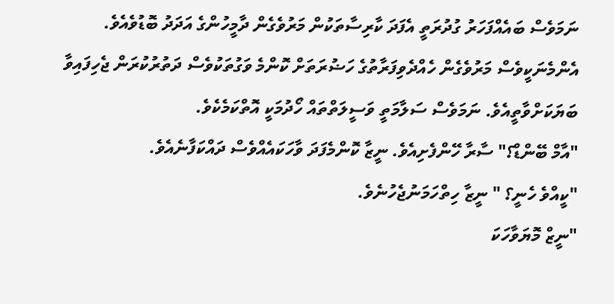ނަމަވެސް ބައެއްފަހަރު ގުދުރަތީ އެފަދަ ކާރިސާތަކުން މަރުވެގެން ދާމީހުންގެ އަދަދު ބޮޑުވެއެވެ. އެންމެނަކީވެސް މަރުވެގެން ހެއްދެވިފަރާތުގެ ހަޟުރަތަށް ކޮންމެ ވަގުތަކުވެސް ދަތުރުކުރަން ޖެހިފައިވާ ބަޔަކަށްވާތީއެވެ. ނަމަވެސް ސަލާމަތީ ވަސީލަތްތައް ހޯދުމަކީ އޮތްކަމެކެވެ.
"އާމް ބޭންޑް؟" ސާރާ ހޭންފެށިއެވެ. ނީޒާ ކޮންމެފަދަ ވާހަކައެއްވެސް ދައްކަފާނެއެވެ.
"ކީއްވެ ހެނީ؟ " ނީޒާ ހިތްހަމަނުޖެހުނެވެ.
"ނީޒް މޮޔަވާހަކަ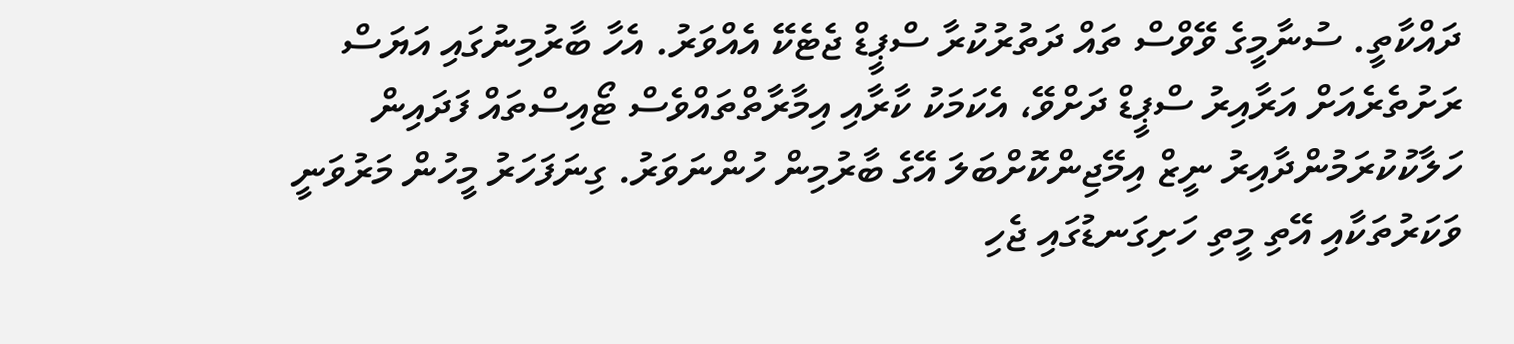ދައްކާތީ. ސުނާމީގެ ވޭވްސް ތައް ދަތުރުކުރާ ސްޕީޑް ޖެޓެކޭ އެއްވަރު. އެހާ ބާރުމިނުގައި އަޔަސް ރަށުތެރެއަށް އަރާއިރު ސްޕީޑް ދަށްވޭ، އެކަމަކު ކާރާއި އިމާރާތްތައްވެސް ޓޯއިސްތައް ފަދައިން ހަލާކުކުރަމުންދާއިރު ނީޒް އިމޭޖިންކޮށްބަލަ އޭގެ ބާރުމިން ހުންނަވަރު. ގިނަފަހަރު މީހުން މަރުވަނީ ވަކަރުތަކާއި އޭތި މީތި ހަށިގަނޑުގައި ޖެހި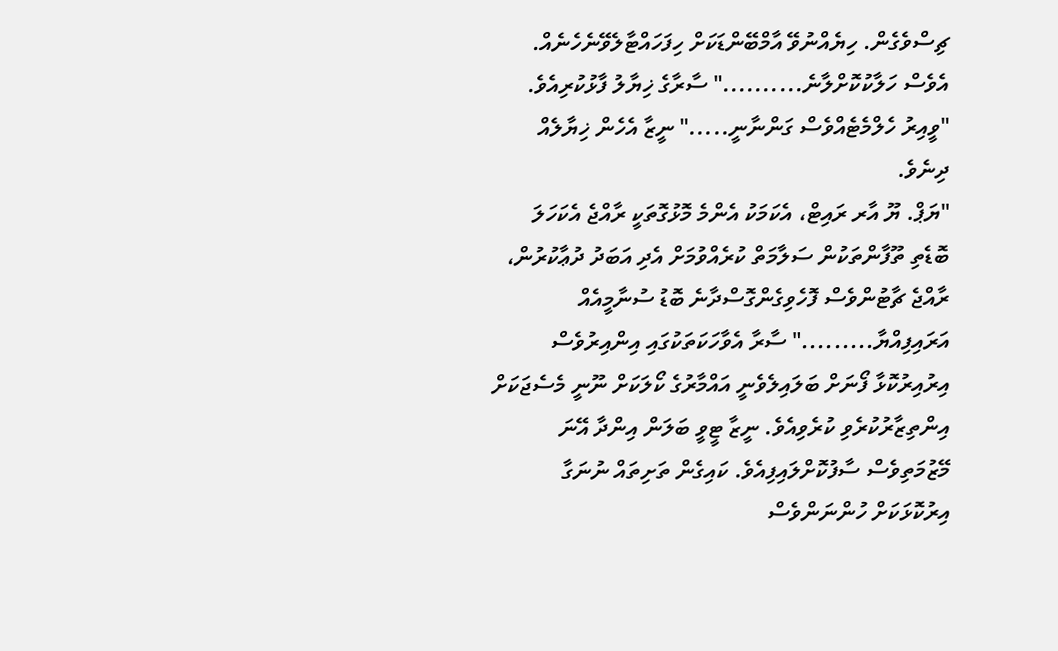ޗިސްވެގެން. ހިޔެއްނުވޭ އާމްބޭންޑަކަށް ހިފަހައްޓާލެވޭނެހެނެއް. އެވެސް ހަލާކުކޮށްލާނެ.........." ސާރާގެ ޚިޔާލު ފާޅުކުރިއެވެ.
"ވީއިރު ހެލްމެޓެއްވެސް ގަންނާނީ....." ނީޒާ އެހެން ޚިޔާލެއް ދިނެވެ.
"ޔަޕް. ޔޫ އާރ ރައިޓް، އެކަމަކު އެންމެ މޮޅުގޮތަކީ ރާއްޖެ އެކަހަލަ ބޮޑެތި ތޫފާންތަކުން ސަލާމަތް ކުރެއްވުމަށް އެދި އަބަދު ދުޢާކުރުން، ރާއްޖެ ޗާޓުންވެސް ފޮހެވިގެންގޮސްދާނެ ބޮޑު ސުނާމީއެއް އަރައިފިއްޔާ........." ސާރާ އެވާހަކަތަކުގައި އިންއިރުވެސް އިރުއިރުކޮޅާ ފޯނަށް ބަލައިލެވެނީ އައްމާރުގެ ކޯލަކަށް ނޫނީ މެސެޖަކަށް އިންތިޒާރުކުރެވި ކުރެވިއެވެ. ނީޒާ ޓީވީ ބަލަން އިންދާ އޭނަ މޭޒުމަތިވެސް ސާފުކޮށްލައިފިއެވެ. ކައިގެން ތަށިތައް ނުނަގާ އިރުކޮޅަކަށް ހުންނަންވެސް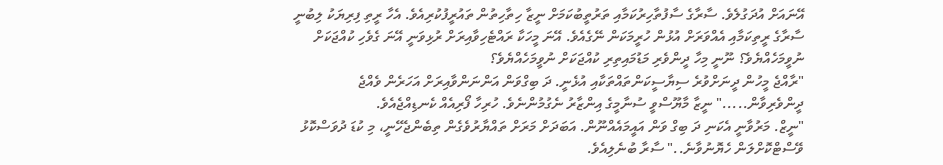އޭނައަށް އުދަގުލެވެ. ސާރާގެ ސާފުތާހިރުކަމާއި ތަރުތީބުކަމަށް ނީޒާ ހިތާހިތުން ތައުރީފުކުރިއެވެ. އެހާ ރީތި ފިރިޔަކު ލިބުނީ ސާރާގެ ރީތިކަމާއި އެއްވަރަށް އުޅުން ހުރީމަކަން ނޭގެއެވެ. އޭނަ މީހަކާ ރައްޓެހިވާއިރަށް ރުޅިވަނީ އޭނަ ގެވެހި ކުއްޖަކަށް ނުވީމަހެއްޔެވެ؟ ނޫނީ މިހާ ދީންވެރި މަޑުމައިތިރި ކުއްޖަކަށް ނުވީމަހެއްޔެވެ؟
"ރާއްޖެ މީހުން ދީނަށްވުރެ ސިޔާސީކަންތައްތަކާއި އުޅެނީ. ދަ ބިގްވަން އަންނަންވާއިރަށް އަހަރެން ވެއްޖެ ދީންވެރިވާން....." ނީޒާ މާޔޫސްވީ ސުނާމީގެ އިންޒާރު ނެގުމުންނެވެ. ހުރިހާ ފޯރިއެއް ކެނޑިއްޖެއެވެ.
"ނީޒް. މަރުވާނީ އެކަނި ދަ ބިގް ވަން އައީމައެއްނޫން. އަބަދަށް މަރަށް ތައްޔާރުވެގެން ތިބެންޖެހޭނީ، މި ކުޑަ ދުވަސްކޮޅު ވޭސްޓްކޮށްލަން ހެޔޮނުވާނެ.." ސާރާ ބުނެލިއެވެ.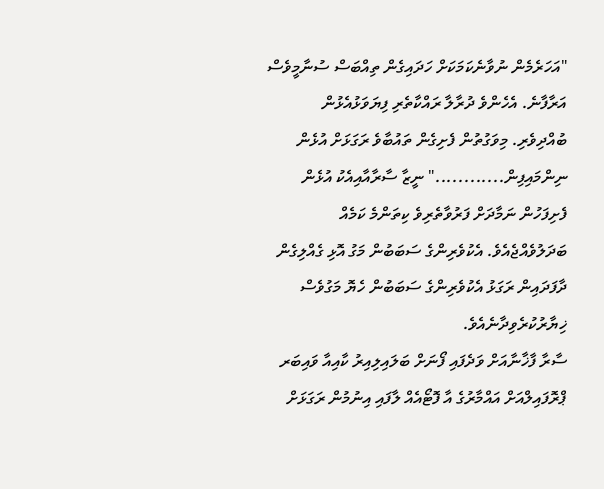"އަހަރެމެން ނުވާނެކަމަކަށް ހަދައިގެން ތިއްބަސް ސުނާމީވެސް އަރާފާނެ. އެހެންވެ ދުރާލާ ރައްކާތެރި ފިޔަވަޅުއެޅުން ބުއްދިވެރި. މިވަގުތުން ފެށިގެން ތައުބާވެ ރަގަޅަށް އުޅެން ނިންމައިފިން............" ނީޒާ ސާރާއާއިއެކު އުޅެން ފެށިފަހުން ނަމާދަށް ފަރުވާތެރިވެ ކިތަންމެ ކަމެއް ބަދަލުވެއްޖެއެވެ. އެކުވެރިންގެ ސަބަބުން މަގު އޮޅި ގެއްލިގެން ދާފަދައިން ރަގަޅު އެކުވެރިންގެ ސަބަބުން ހެޔޮ މަގުވެސް ޚިޔާރުކުރެވިދާނެއެވެ.
ސާރާ ފާޚާނާއަށް ވަދެފައި ފޯނަށް ބަލައިލިއިރު ކާއިއާ ވައިބަރ ޕްރޮފައިލްއަށް އައްމާރުގެ އާ ފޮޓޯއެއް ލާފައި އިނުމުން ރަގަޅަށް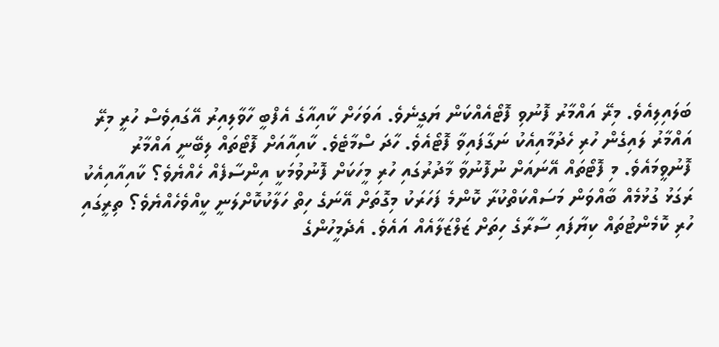ބަލައިލިއެވެ. މިރޭ އައްމާރު ފޮނުވި ފޮޓޯއެއްކަން ޔަގީނެވެ. އަވަހަށް ކާއިއާގެ އެފްބީ ހާވާލިއިރު އޭގައިވެސް ހުރީ މިރޭ އައްމާރު ލައިގެން ހުރި ހެދުމާއިއެކު ނަގާފައިވާ ފޮޓޯއެވެ. ހާދަ ސްމާޓެވެ. ކާއިއާއަށް ފޮޓޯތައް ލިބޭނީ އައްމާރު ފޮނުވީމައެވެ. މި ފޮޓޯތައް އޭނައަށް ނުފޮނުވާ މާދުރުގައި ހުރި މީހަކަށް ފޮނުވުމަކީ އިންސާފެއް ހެއްޔެވެ؟ ކާއިއާއިއެކު ރަގަޅު ގުޅުމެއް ބާއްވަން މަސައްކަތްކުރާ ކޮންމެ ފަހަރަކު މިގޮތަށް އޭނަގެ ހިތް ހަލާކުކޮށްލަނީ ކީއްވެހެއްޔެވެ؟ ތިރީގައި ހުރި ކޮމެންޓުތައް ކިޔާފައި ސާރާގެ ހިތަށް ޒަލްޒަލާއެއް އައެވެ. އެދެމީހުންގެ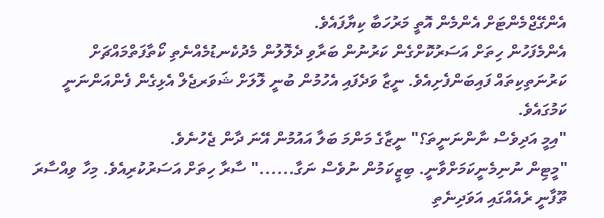އެންގޭޖްމެންޓަށް އެންމެން އޮތީ މަރުހަބާ ކިޔާފައެވެ.
އެންމެފަހުން ހިތަށް އަސަރުކޮށްގެން ކަރުނުން ބަރާވި ދެލޮލުން މެދުކެނޑުމެއްނެތި ކޯތާފަތްމައްޗަށް ކަރުނަތިކިތައް ފައިބަންފެށިއެވެ. ނީޒާ ވަދެފައި އެހުމުން ބުނީ ލޮލަށް ޝަވަރޖެލް އެޅިގެން ފެންއަންނަނީ ކަމުގައެވެ.
"އިމީ އަދިވެސް ނާންނަނީތަ؟" ނީޒާގެ މަންމަ ބަލާ އައުމުން އޭނަ ދާން ޖެހުނެވެ.
"މީޓިން ނުނިމެނީކަމަށްވާނީ. ބިޒީކަމުން ނުވެސް ނަގާ......" ސާރާ ހިތަށް އަސަރުކުރިއެވެ. މިހާ ވިއްސާރަ ތޫފާނީ ރެއެއްގައި އަވަދިނެތި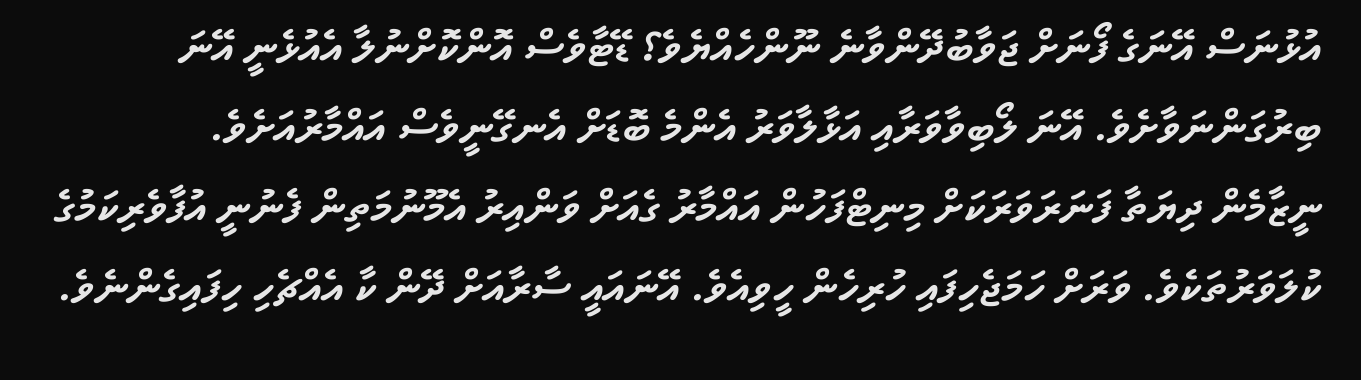އުޅުނަސް އޭނަގެ ފޯނަށް ޖަވާބުދޭންވާނެ ނޫންހެއްޔެވެ؟ ޑޭޓާވެސް އޮންކޮށްނުލާ އެއުޅެނީ އޭނަ ބިރުގަންނަވާށެވެ. އޭނަ ލޯބިވާވަރާއި އަޅާލާވަރު އެންމެ ބޮޑަށް އެނގޭނީވެސް އައްމާރުއަށެވެ.
ނީޒާމެން ދިޔަތާ ފަނަރަވަރަކަށް މިނިޓްފަހުން އައްމާރު ގެއަށް ވަންއިރު އެމޫނުމަތިން ފެނުނީ އުފާވެރިކަމުގެ ކުލަވަރުތަކެވެ. ވަރަށް ހަމަޖެހިފައި ހުރިހެން ހީވިއެވެ. އޭނައައީ ސާރާއަށް ދޭން ކާ އެއްޗެހި ހިފައިގެންނެވެ.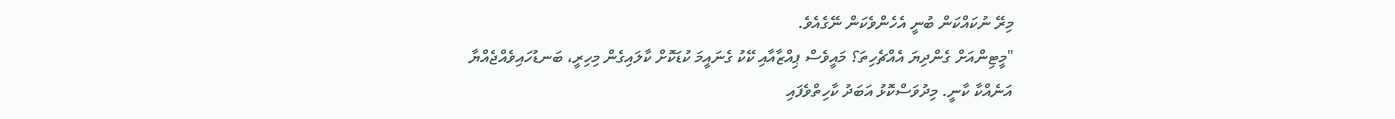މިރޭ ނުކައްކަން ބުނީ އެހެންވެކަން ނޭގެއެވެ.
"މީޓިންއަށް ގެންދިޔަ އެއްޗެހިތަ؟ މައީވެސް ޕިއްޒާއާއި ކޭކު ގެނައީމަ ކުޑަކޮށް ކާލައިގެން މިހިރީ، ބަނޑުހައިވެއްޖެއްޔާ އަނެއްކާ ކާނީ. މިދުވަސްކޮޅު އަބަދު ކާހިތްވެފައި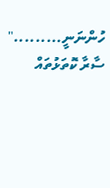ހުންނަނީ........." ސާރާ ކޮތަޅުތައް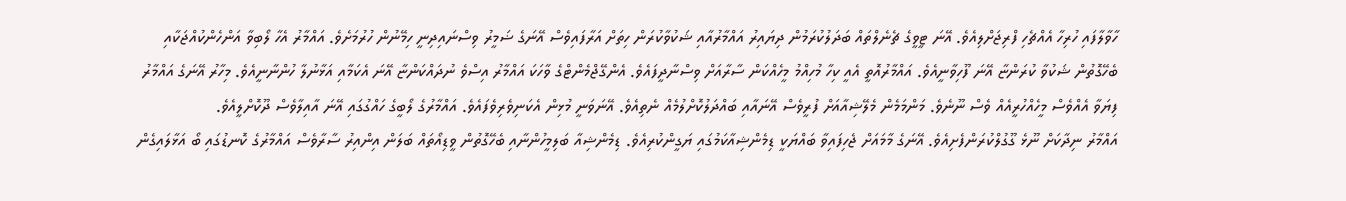ހާވާލާފައި ހުރިހާ އެއްޗެހި ފްރިޖަށްލިއެވެ. އޭނަ ޓީވީގެ ޗެނެލްތައް ބަދަލުކުރަމުން ދިޔައިރު އައްމާރުއާއި ޝަކުވާކުރަން ހިތަށް އަރާފައިވެސް އޭނަގެ ޟަމީރު ވިސްނައިދިނީ ހިމޭނުން ހުރުމަށެވެ. އައްމާރު އެހާ ލޯބިވާ އަންހެންކުއްޖަކާއި ބެހޭގޮތުން ޝަކުވާ ކުރަންޏާ އޭނަ ފޫހިވާނީއެވެ. އައްމާރުއޮތީ އެއީ ކިހާ މުހިއްމު މީހެއްކަން ސާރާއަށް ވިސްނާދީފައެވެ. އެންގޭޖްމެންޓްގެ ވާހަކަ އައްމާރު އިސްވެ ނުދައްކަންޏާ އޭނަ އެކަމާއި އަޅާނުލާ ހުންނާނީއެވެ. މިހާރު އޭނަގެ އައްމާރު ފިޔަވާ އެއްވެސް މީހެއްހުރީއެއް ވެސް ނޫނެވެ. މަންމަމެން މެލޭޝިއާއަށް ފުރީވެސް އޭނައާއި ބައްދަލުކޮށްލުމެއް ނެތިއެވެ. އޭނަވަނީ މުޅިން އެކަނިވެރިވެފައެވެ. އައްމާރުގެ ލޯބީގެ ހައްގުގައި އޭނަ އާއިލާވެސް ދޫކޮށްލީއެވެ.
އައްމާރު ނިދާކަށް ނޫޅެ ގޫގުލްކުރަންފެށިއެވެ. އޭނަގެ މާމައަށް ޖެހިފައިވާ ބައްޔަކީ ޑިމެންޝިއާކަމުގައި ޔަގީންކުރިއެވެ. ޑިމެންޝިއާ ބަލިމީހުންނާއި ބެހޭގޮތުން ވީޑިއޯތައް ބަލަން އިންއިރު ސާރާވެސް އައްމާރުގެ ކޮނޑުގައި ބޯ އަޅާލައިގެން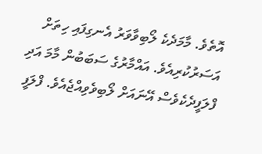އޮތެވެ. މާމަދެކެ ލޯބިވާވަރު އެނގިފައި ހިތަށް އަސަރުކުރިއެވެ. އައްމާރުގެ ސަބަބުން މާމަ އަދި ފްލަފީދެކެވެސް އޭނައަށް ލޯބިވެވިއްޖެއެވެ. ފްލަފީ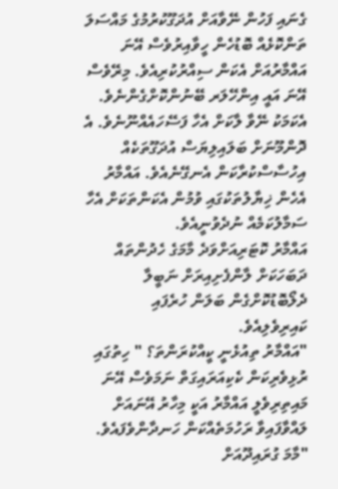ގެނައި ފަހުން ނޭވާއަށް އުދަގޫކުރުމުގެ މައްސަލަ ތަންކޮޅެއް ބޮޑުހެން ހީވާއިރުވެސް އޭނަ އައްމާރުއަށް އެކަން ސިއްރުކުރިއެވެ. މިރޭވެސް އޭނަ އައީ އިންހޭލަރ ބޭނުންކޮށްގެންނެވެ. އެކަމަކު ނޭވާ ލާކަށް އެހާ ފަސޭހައެއްނޫނެވެ. އެ ދޮންމޫނަށް ބަލައިލިޔަސް އުދަގޫތަކެއް އިހުސާސްކުރާކަން އެނގޭނެއެވެ. އައްމާރު އެހެން ޚިޔާލުތަކުގައި ވުމުން އެކަންތަކަށް އެހާ ސަމާލުކަމެއް ނުދެވުނީއެވެ.
އައްމާރު ކޮޓަރިއަށްވަދެ މާމަގެ ހެދުންތައް ދަބަހަކަށް ލާންފެށިއިރަށް ނަބީލާ ދެލޯބޮޑުކޮށްގެން ބަލަން ހުރެފައި ކައިރިވެލިއެވެ.
"އައްމާރު ތިއުޅެނީ ކީއްކުރަންތަ؟ " ހިތުގައި ރުޅިވެރިކަން ކެކިއަރައިގަތް ނަމަވެސް އޭނަ މައިތިރިވެލީ އައްމާރު އަކީ މިހާރު އޭނައަށް ލައްވާފައިވާ ރަހުމަތެއްކަން ހަނދާންވެފައެވެ.
"މާމަ ގުރައިދޫއަށް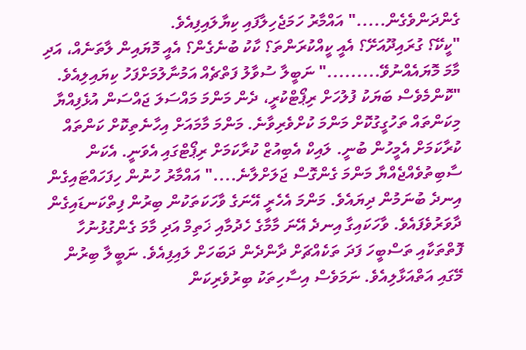ގެންދަންވެގެން....." އައްމާރު ހަމަޖެހިލާފައި ކިޔާލައިފިއެވެ.
"ކީކޭ؟ ގުރައިދޫއަށޭ؟ އެއީ ކީއްކުރަންތަ؟ ކާކު ބުނެގެން؟ އެއީ މޮޔައިން ލާތަނެއް، އަދި މާމަ މޮޔައެއްނުވޭ........." ނަބީލާ ސުވާލު ފަތްޗެއް އަމުނާލުމަށްފަހު ކިޔައިލިއެވެ.
"ކޮންމެވެސް ބަޔަކު ފުލުހަށް ރިޕޯޓްކުރީ، ދެން މަންމަ މައްސަލަ ޖައްސަން އުޅެފިއްޔާ މިކަންތައް ތަހުގީގުކޮށް މަންމަ ކުށްވެރިވާނެ. މަންމަ މާމައަށް އިހާނެތިކޮށް ކަންތައް ކުރާކަމަށް އެމީހުން ބުނީ. ލައިކް އެބިއުޒް ކުރާކަމަށް ރިޕޯޓްގައި އެވަނީ. އެކަން ސާބިތުވެއްޖެއްޔާ މަންމަ ގެންގޮސް ޖަލަށްލާނެ...." އައްމާރު ހުނުން ހިފަހައްޓައިގެން އިނދެ ބުނަމުން ދިޔައެވެ. މަންމަ އެހެރީ އޭނަގެ ވާހަކަތަކުން ބިރުން ފިތްކަނޑައިގެން ދާވަރުވެފައެވެ. ވާހަކައިގާ އިނދެ އޭނަ މާމާގެ ހެދުމާއި ޚަތިމް އަދި މާމަ ގެންގުޅުނުހާ ފޮތްތަކާއި ތަސްބީހަ ފަދަ ތަކެއްޗަށް ދާންދެން ދަބަހަށް ލައިފިއެވެ. ނަބީލާ ބިރުން މޭގައި އަތްއަޅާލިއެވެ. ނަމަވެސް އިސާހިތަކު ބިރުވެރިކަން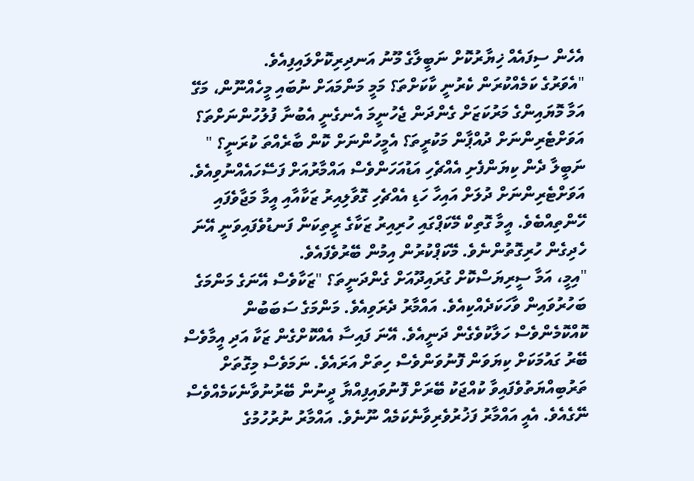އެހެން ސިފައެއް ޚިޔާރުކޮށް ނަބީލާގެ މޫނު އަނދިރިކޮށްލައިފިއެވެ.
"އެވަރުގެ ކަމެއްކުރަން ކެރުނީ ކާކަށްތަ؟ މަމީ މަންމައަށް ނުބައި މީހެއްނޫން، މަގޭ އަމާ މޮޔައިންގެ މަރުކަޒަށް ގެންދަން ޖެހުނީމަ އެނގެނީ އެބުނާ ފުލުހުންނަށްތަ؟ އަވަށްޓެރިންނަށް ދުއްޕާން މަކުރީތަ؟ އެމީހުންނަށް ކޮން ބާރެއްތަ ކުރަނީ؟ " ނަބީލާ ދެން ކިޔަންފެށި އެއްޗެހި އަޑުއަހަންވެސް އައްމާރުއަށް ފަސޭހައެއްނުވިއެވެ. އަވަށްޓެރިންނަށް ދުލަށް އައިހާ ހަޑި އެއްޗެހި ގޮވާލިއިރު ޒަކާއާއި އީމާ މަޖާވެފައި ހޭންތިއްބެވެ. އީމާ ގޮތިކް މޭކަޕްގައި ހުރިއިރު ޒަކާގެ ރީތިކަން ފަނޑުވެފައިވަނީ އޭނަ ހެދިގެން ހުރިގޮތުންނެވެ. މޭކަޕްކުރުން އިމުން ބޭރުވެފައެވެ.
"އިމީ، އަމާ ސީރިޔަސްކޮށް ގުރައިދޫއަށް ގެންދަނީތަ؟ "ޒަކާވެސް އޭނަގެ މަންމަގެ ބަހުރުވައިން ވާހަކަދެއްކިއެވެ. އައްމާރު ދެރަވިއެވެ. މަންމަގެ ސަބަބުން ކޮއްކޮމެންވެސް ހަލާކުވެގެން ދަނީއެވެ. އޭނަ ފައިސާ އެއްކޮށްގެން ޒަކާ އަދި އީމާވެސް ބޭރު ގައުމަކަށް ކިޔަވަން ފޮނުވަންވެސް ހިތަށް އަރައެވެ. ނަމަވެސް މިގޮތަށް ތަރުބިއްޔަތުވެފައިވާ ކުއްޖަކު ބޭރަށް ފޮނުވައިފިއްޔާ ދީނުން ބޭރުނުވާނެކަމެއްވެސް ނޭގެއެވެ. އެއީ އައްމާރު ފަޚުރުވެރިވާނެކަމެއް ނޫނެވެ. އައްމާރު ނުރުހުމުގެ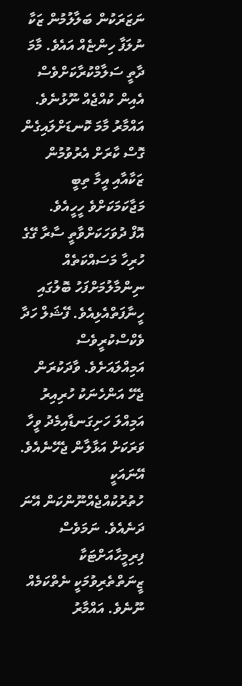ނަޒަރަކުން ބަލާލުމުން ޒަކާ ނުލަފާ ހިންޏެއް އައެވެ. މާމަ ދާތީ ސަލާމްކުރާކަށްވެސް އެއިން ކުއްޖެއް ނޫޅުނެވެ. އައްމާރު މާމަ ކޮނޑަށްލައިގެން ގޮސް ކާރަށް އެރުވުމުން ޒަކާއާއި އީމާ ތިބީ މަޖާކަމަކަށްވެ ހީހީއެވެ.
އޮފް ދުވަހަކަށްވާތީ ސާރާ ގޭގެ ހުރިހާ މަސައްކަތެއް ނިންމާލުމަށްފަހު ބޮލުގައި ހީނާފަތްއެޅިއެވެ. ފޭޝަލް ހަދާ ވެކްސްކުރީވެސް އަމިއްލައަށެވެ. ވާދަކުރަން ޖެހޭ އަންހެނަކު ހުރިއިރު އަމިއްލަ ހަށިގަނޑާއިމެދު ވީހާ ވަރަކަށް އަޅާލާން ޖެހޭނެއެވެ. އޭނައަކީ ހުތުރުކުއްޖެއްނޫންކަން އޭނަ ދަނެއެވެ. ނަމަވެސް ފިރިމީހާއަށްޓަކާ ޒީނަތްތެރިވުމަކީ ނެތްކަމެއް ނޫނެވެ. އައްމާރު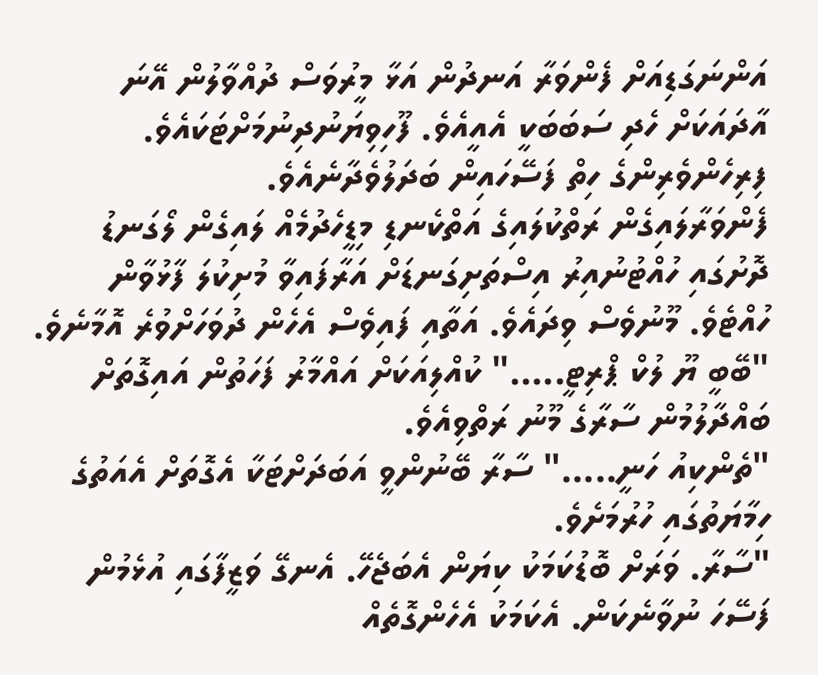އަންނަގަޑިއަށް ފެންވަރާ އަނދުން އަޅާ މީރުވަސް ދުއްވާލުން އޭނަ އާދައަކަށް ހެދި ސަބަބަކީ އެއީއެވެ. ފޫހިވިޔަނުދިނުމަށްޓަކައެވެ. ފިރިހެންވެރިންގެ ހިތް ފަސޭހައިން ބަދަލުވެދާނެއެވެ.
ފެންވަރާލައިގެން ރަތްކުލައިގެ އަތްކެނޑި މިޑީހެދުމެއް ލައިގެން ލޯގަނޑު ދޮށުގައި ހުއްޓުނުއިރު އިސްތަށިގަނޑަށް އަރާފައިވާ މުށިކުލަ ފާޅުވާން ހުއްޓެވެ. މޫނުވެސް ވިދައެވެ. އަތާއި ފައިވެސް އެހެން ދުވަހަށްވުރެ އޮމާނެވެ.
"ބޭބީ ޔޫ ލުކް ޕްރިޓީ....." ކުއްލިއަކަށް އައްމާރު ފަހަތުން އައިގޮތަށް ބައްދާލުމުން ސާރާގެ މޫނު ރަތްވިއެވެ.
"ތެންކިއު ހަނީ....." ސާރާ ބޭނުންވީ އަބަދަށްޓަކާ އެގޮތަށް އެއަތުގެ ހިމާޔަތުގައި ހުރުމަށެވެ.
"ސާރާ. ވަރަށް ބޮޑުކަމަކު ކިޔަން އެބަޖެހޭ. އެނގޭ ވަޒީފާގައި އުޅެމުން ފަސޭހަ ނުވާނެކަން. އެކަމަކު އެހެންގޮތެއް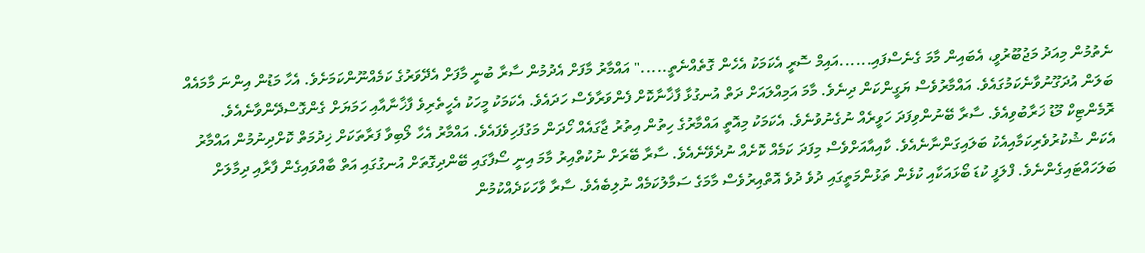ނެތުމުން މިއަދު މަޖުބޫރުވީ، އެބައިން މާމަ ގެނެސްފައި......އައިމް ސޮރީ އެކަމަކު އެހެން ގޮތެއްނެތީ....." އައްމާރު މާފަށް އެދުމުން ސާރާ ބުނީ މާފަށް އެދޭވަރުގެ ކަމެއްނޫންކަމަށެވެ. އެހާ މަޑުން އިންނަ މާމައެއް ބަލަން އުދަގޫނުވާނެކަމުގައެވެ. އައްމާރުވެސް ޔަގީންކަން ދިނެވެ. މާމަ އަމިއްލައަށް ދަތް އުނގުޅާ ފާޚާނާކޮށް ފެންވަރާވެސް ހަދައެވެ. އެކަމަކު މީހަކު އެހީތެރިވެ ފާޚާނާއާއި ހަމަޔަށް ގެންގޮސްދޭންވާނެއެވެ.
ރޮމެންޓިކް މޫޑު ޚަރާބުވިއެވެ. ސާރާ ބޭނުންވިފަދަ ހަވީރެއް ނުގެނުވުނެވެ. އެކަމަކު މިއޮތީ އައްމާރުގެ ހިތުން އިތުރު ޖާގައެއް ހޯދަން މަގުފަހިވެފައެވެ. އައްމާރު އެހާ ލޯބިވާ ފަރާތަކަށް ޚިދުމަތް ކޮށްދިނުމުން އައްމާރު އެކަން ޝުކުރުވެރިކަމާއިއެކު ބަލައިގަންނާނެއެވެ. ކާއިއާއަށްވެސް މިފަދަ ކަމެއް ކޮށެއް ނުދެވޭނެއެވެ. ސާރާ ބޭރަށް ނުކުތްއިރު މާމަ އިނީ ސޯފާގައި ބޭންދިގޮތަށް އުނގުގައި އަތް ބާއްވައިގެން ފާރާއި ދިމާލަށް ބަލަހައްޓައިގެންނެވެ. ފްލަފީ ކުޑަ ބޯޅައަކާއި ކުޅެން ތަޅުންމަތީގައި ދުވެ ދުވެ އޮތްއިރުވެސް މާމަގެ ސަމާލުކަމެއް ނުލިބެއެވެ. ސާރާ ވާހަކަދެއްކުމުން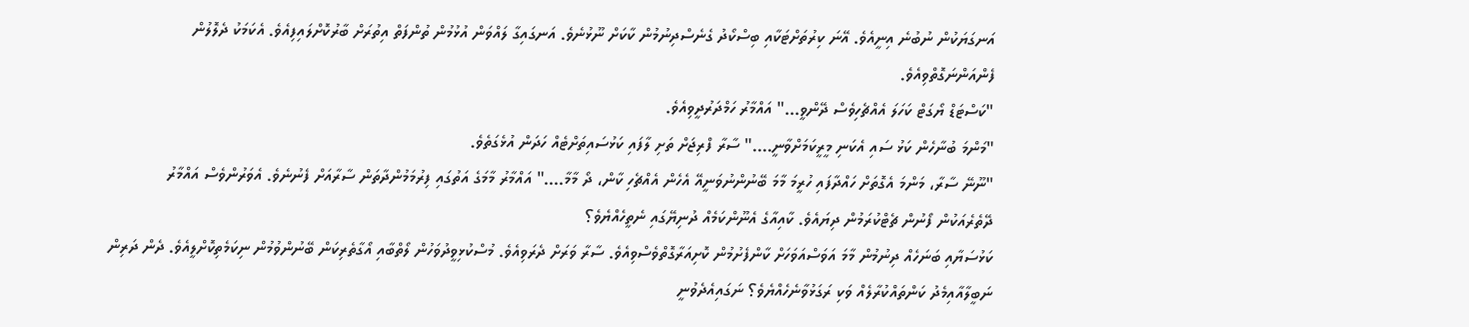އަނގަޔަކުން ނުބުނެ އިނީއެވެ. އޭނަ ކިރުތަށްޓަކާއި ބިސްކޯދު ގެނެސްދިނުމުން ކާކަށް ނޫޅުނެވެ. އަނގައިގާ ލައްވަން އުޅުމުން ތުންފަތް އިތުރަށް ބާރުކޮށްލައިފިއެވެ. އެކަމަކު ދެލޮލުން ފެންއަންނަގޮތްވިއެވެ.
"ކަސްޓަޑް ޔޯގަޓް ކަހަލަ އެއްޗެހިވެސް ދޭންވީ..." އައްމާރު ހަމްދަރުދީވިއެވެ.
"މަންމަ ބުނާހެން ކަޅު ސައި އެކަނި މީރީކަމަށްވާނީ...." ސާރާ ފްރިޖަށް ތަށި ލާފައި ކަޅުސައިތަށްޓެއް ހަދަން އުޅެގަތެވެ.
"ނޫނޭ ސާރާ، މަންމަ އެގޮތަށް ހައްދާފައި ހުރީމަ މާމަ ބޭނުންނުވަނީއޭ އެހެން އެއްޗެހި ކާން، ދޯ މާމާ...." އައްމާރު މާމަގެ އަތުގައި ފިރުމަމުންދާތަން ސާރާއަށް ފެނުނެވެ. އެވަރުންވެސް އައްމާރު ދޭތެރެއަކުން ފޯނުން ޗެޓްކުރަމުން ދިޔައެވެ. ކާއިއާގެ އެނޫންކަމެއް ދުނިޔޭގައި ނެތީހެއްޔެވެ؟
ކަޅުސަޔާއި ބަނަހެއް ދިނުމުން މާމަ އަވަސްއަވަހަށް ކާންފެށުމުން ކޮށިއަރާގޮތްވެސްވިއެވެ. ސާރާ ވަރަށް ދެރަވިއެވެ. މުސްކުޅިވީދުވަހުން ލޯތްބާއި އޯގާތެރިކަން ބޭނުންވުމުން ނިކަމެތިކޮށްލީއެވެ. ދެން ދަރިން ނަބީލާއާއިމެދު ކަންތައްކުރާލެއް ވަކި ރަގަޅުވާނެހެއްޔެވެ؟ ނަގައިއެދެވުނީ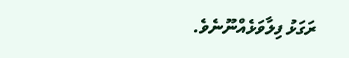ރަގަޅު ފިލާވަޅެއްނޫނެވެ.